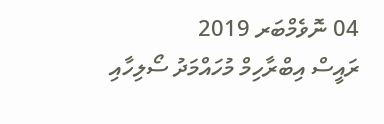04 ނޮވެމްބަރ 2019
ރައީސް އިބްރާހިމް މުހައްމަދު ސޯލިހާއި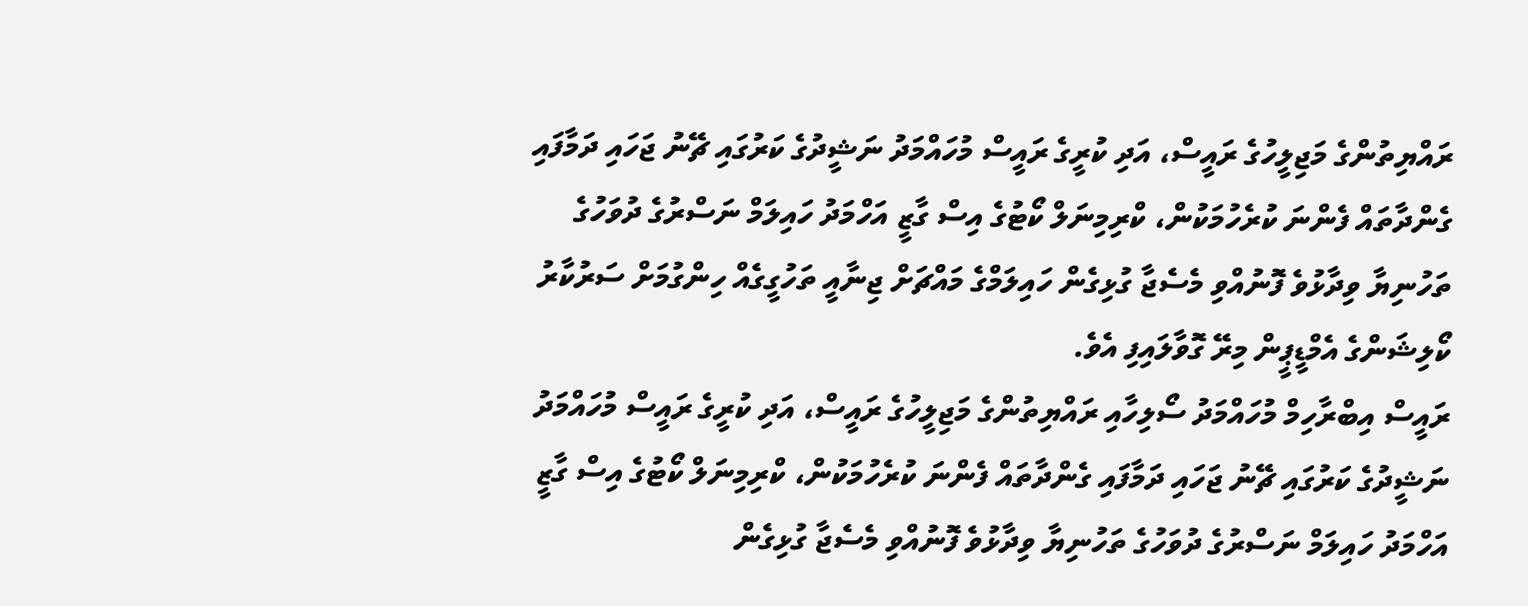ރައްޔިތުންގެ މަޖިލީހުގެ ރައީސް، އަދި ކުރީގެ ރައީސް މުހައްމަދު ނަޝީދުގެ ކަރުގައި ޗޭނު ޖަހައި ދަމާފައި ގެންދާތައް ފެންނަ ކުރެހުމަކުން، ކްރިމިނަލް ކޯޓުގެ އިސް ގާޒީ އަހްމަދު ހައިލަމް ނަސްރުގެ ދުވަހުގެ ތަހުނިޔާ ވިދާޅުވެ ފޮނުއްވި މެސެޖާ ގުޅިގެން ހައިލަމްގެ މައްޗަށް ޖިނާއީ ތަހުގީގެއް ހިންގުމަށް ސަރުކާރު ކޯލިޝަންގެ އެމްޑީޕީން މިރޭ ގޮވާލައިފި އެވެ.
ރައީސް އިބްރާހިމް މުހައްމަދު ސޯލިހާއި ރައްޔިތުންގެ މަޖިލީހުގެ ރައީސް، އަދި ކުރީގެ ރައީސް މުހައްމަދު ނަޝީދުގެ ކަރުގައި ޗޭނު ޖަހައި ދަމާފައި ގެންދާތައް ފެންނަ ކުރެހުމަކުން، ކްރިމިނަލް ކޯޓުގެ އިސް ގާޒީ އަހްމަދު ހައިލަމް ނަސްރުގެ ދުވަހުގެ ތަހުނިޔާ ވިދާޅުވެ ފޮނުއްވި މެސެޖާ ގުޅިގެން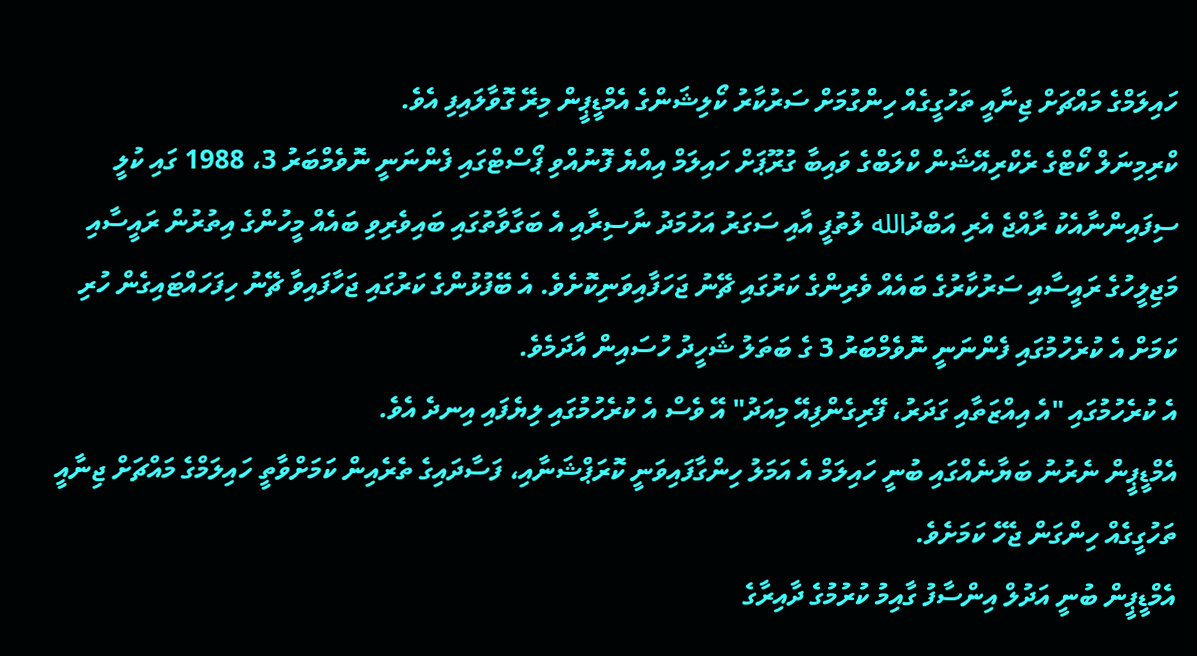ހައިލަމްގެ މައްޗަށް ޖިނާއީ ތަހުގީގެއް ހިންގުމަށް ސަރުކާރު ކޯލިޝަންގެ އެމްޑީޕީން މިރޭ ގޮވާލައިފި އެވެ.
ކްރިމިނަލް ކޯޓްގެ ރެކްރިއޭޝަން ކްލަބްގެ ވައިބާ ގުރޫޕަށް ހައިލަމް އިއްޔެ ފޮނުއްވި ޕޯސްޓްގައި ފެންނަނީ ނޮވެމްބަރު 3، 1988 ގައި ކުލީ ސިފައިންނާއެކު ރާއްޖެ އެރި އަބްދުالله ލުތުފީ އާއި ސަގަރު އަހުމަދު ނާސިރާއި އެ ބަގާވާތުގައި ބައިވެރިވި ބައެއް މީހުންގެ އިތުރުން ރައީސާއި މަޖިލީހުގެ ރައީސާއި ސަރުކާރުގެ ބައެއް ވެރިންގެ ކަރުގައި ޗޭނު ޖަހަފާއިވަނިކޮށެވެ. އެ ބޭފުޅުންގެ ކަރުގައި ޖަހާފައިވާ ޗޭނު ހިފަހައްޓައިގެން ހުރި ކަމަށް އެ ކުރެހުމުގައި ފެންނަނީ ނޮވެމްބަރު 3 ގެ ބަތަލު ޝަހީދު ހުސައިން އާދަމެވެ.
އެ ކުރެހުމުގައި "އެ އިއްޒަތާއި ގަދަރު، ފޭރިގެންފިއޭ މިއަދު" އޭ ވެސް އެ ކުރެހުމުގައި ލިޔެފައި އިނދެ އެވެ.
އެމްޑީޕީން ނެރުނު ބަޔާނެއްގައި ބުނީ ހައިލަމް އެ އަމަލު ހިންގާފައިވަނީ ކޮރަޕްޝަނާއި، ފަސާދައިގެ ތެރެއިން ކަމަށްވާތީ ހައިލަމްގެ މައްޗަށް ޖިނާއީ ތަހުގީގެއް ހިންގަން ޖެހޭ ކަމަށެވެ.
އެމްޑީޕީން ބުނީ އަދުލް އިންސާފު ގާއިމު ކުރުމުގެ ދާއިރާގެ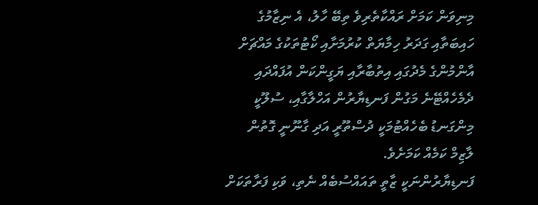މިނިވަން ކަމަށް ރައްކާތެރިވެ ތިބޭ ހާލު، އެ ނިޒާމުގެ ހައިބަތާއި ގަދަރު ހިމާޔަތް ކުރުމަށާއި ކޯޓުތަކުގެ މައްޗަށް އާންމުންގެ މެދުގައި އިތުބާރާއި ޔަގީންކަން އުފައްދައި ދެމެހެއްޓޭނެ މަގުން ފަނޑިޔާރުން އަހްލާގާއި، ސުލޫކީ މިންގަނޑު ބެހެއްޓުމަކީ ދުސްތޫރީ އަދި ގާނޫނީ ގޮތުން ލާޒިމް ކަމެއް ކަމަށެވެ.
ފަނޑިޔާރުންނަކީ ޒާތީ ތައައްސުބެއް ނެތި، ވަކި ފަރާތަކަށް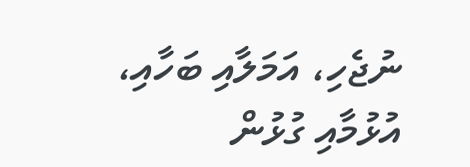ނުޖެހި، އަމަލާއި ބަހާއި، އުޅުމާއި ގުޅުން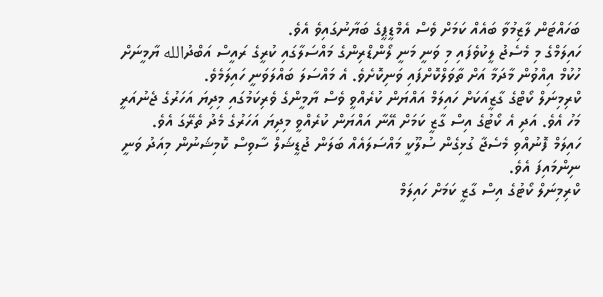ބަހައްޓަން ލާޒިމުވާ ބައެއް ކަމަށް ވެސް އެމްޑީޕީގެ ބަޔާނުގައިވެ އެވެ.
ހައިލަމްގެ މި މެސެޖު ލީކުވެފައި މި ވަނީ މަނީ ލޯންޑްރިންގެ މައްސަލާގައި ކުރީގެ ރައީސް އަބްދުالله ޔާމީނަށް ހުކުމް އިއްވުން މާދަމާ އަށް ތާވަލްކޮށްފައި ވަނިކޮށެވެ. އެ މައްސަލަ ބައްލަވަނީ ހައިލަމެވެ.
ކްރިމިނަލް ކޯޓްގެ ގާޒީއަކަށް ހައިލަމް އައްޔަން ކުރެއްވީ ވެސް ޔާމީންގެ ވެރިކަމުގައި މިދިޔަ އަހަރުގެ ޖެނުއަރީ މަހު އެވެ. އަދި އެ ކޯޓުގެ އިސް ގާޒީ ކަމަށް އޭނާ އައްޔަން ކުރެއްވީ މިދިޔަ އަހަރުގެ މެދު ތެރޭގަ އެވެ.
ހައިލަމް ފޮނުއްވި މެސެޖާ ގުޅިގެން ސުލޫކީ މައްސަލައެއް ބަލަން ޖުޑީޝަލް ސާވިސް ކޮމިޝަނުން މިއަދު ވަނީ ނިންމައިފަ އެވެ.
ކްރިމިނަލް ކޯޓުގެ އިސް ގާޒީ ކަމަށް ހައިލަމް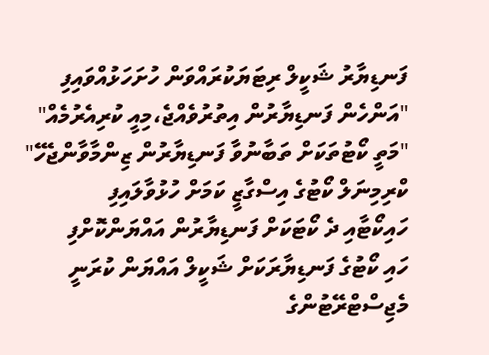ފަނޑިޔާރު ޝަކީލް ރިޓަޔަކުރައްވަން ހުށަހަޅުއްވައިފި
"އަންހެން ފަނޑިޔާރުން އިތުރުވެއްޖެ،މިއީ ކުރިއެރުމެއް"
"މަތީ ކޯޓުތަކަށް ތަބާނުވާ ފަނޑިޔާރުން ޒިންމާވާންޖެހޭ"
ކްރިމިނަލް ކޯޓުގެ އިސްގާޒީ ކަމަށް ހުޅުވާލައިފި
ހައިކޯޓާއި ދެ ކޯޓަކަށް ފަނޑިޔާރުން އައްޔަންކޮށްފި
ހައި ކޯޓުގެ ފަނޑިޔާރަކަށް ޝަކީލް އައްޔަން ކުރަނީ
މެޖިސްޓްރޭޓުންގެ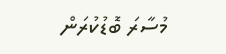މުސާރަ ބޮޑުކުރަން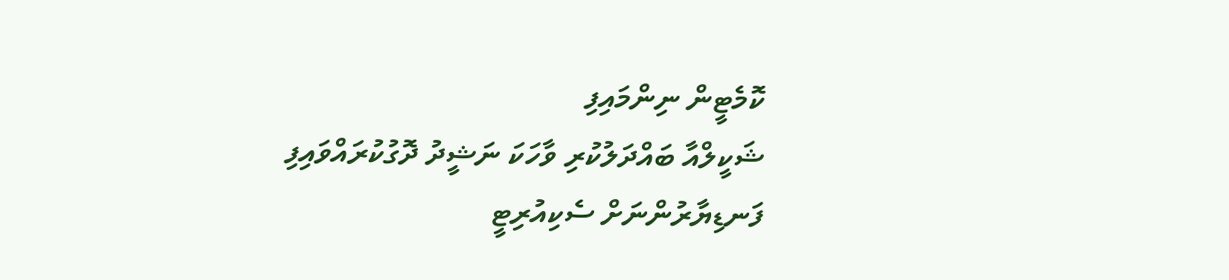ކޮމެޓީން ނިންމައިފި
ޝަކީލްއާ ބައްދަލުކުރި ވާހަކަ ނަޝީދު ދޮގުކުރައްވައިފި
ފަނޑިޔާރުންނަށް ސެކިއުރިޓީ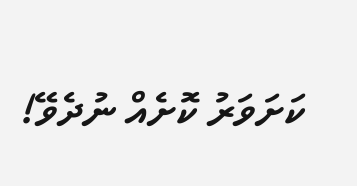ކަށަވަރު ކޮށެއް ނުދެވޭ!